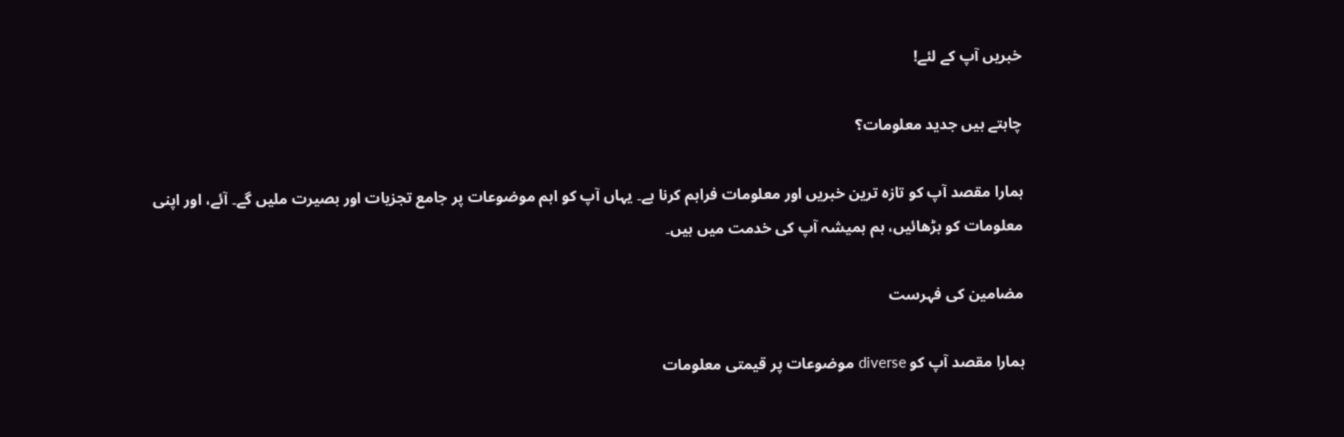خبریں آپ کے لئے!

چاہتے ہیں جدید معلومات؟

ہمارا مقصد آپ کو تازہ ترین خبریں اور معلومات فراہم کرنا ہے۔ یہاں آپ کو اہم موضوعات پر جامع تجزیات اور بصیرت ملیں گے۔ آئے، اور اپنی معلومات کو بڑھائیں، ہم ہمیشہ آپ کی خدمت میں ہیں۔

مضامین کی فہرست

ہمارا مقصد آپ کو diverse موضوعات پر قیمتی معلومات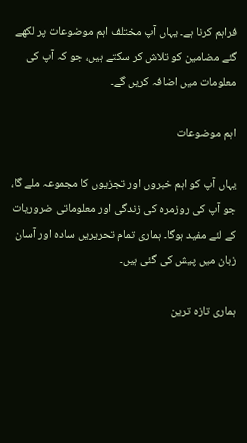فراہم کرنا ہے۔ یہاں آپ مختلف اہم موضوعات پر لکھے گئے مضامین کو تلاش کر سکتے ہیں، جو کہ آپ کی معلومات میں اضافہ کریں گے۔

اہم موضوعات

یہاں آپ کو اہم خبروں اور تجزیوں کا مجموعہ ملے گا، جو آپ کی روزمرہ کی زندگی اور معلوماتی ضروریات کے لئے مفید ہوگا۔ ہماری تمام تحریریں سادہ اور آسان زبان میں پیش کی گئی ہیں۔

ہماری تازہ ترین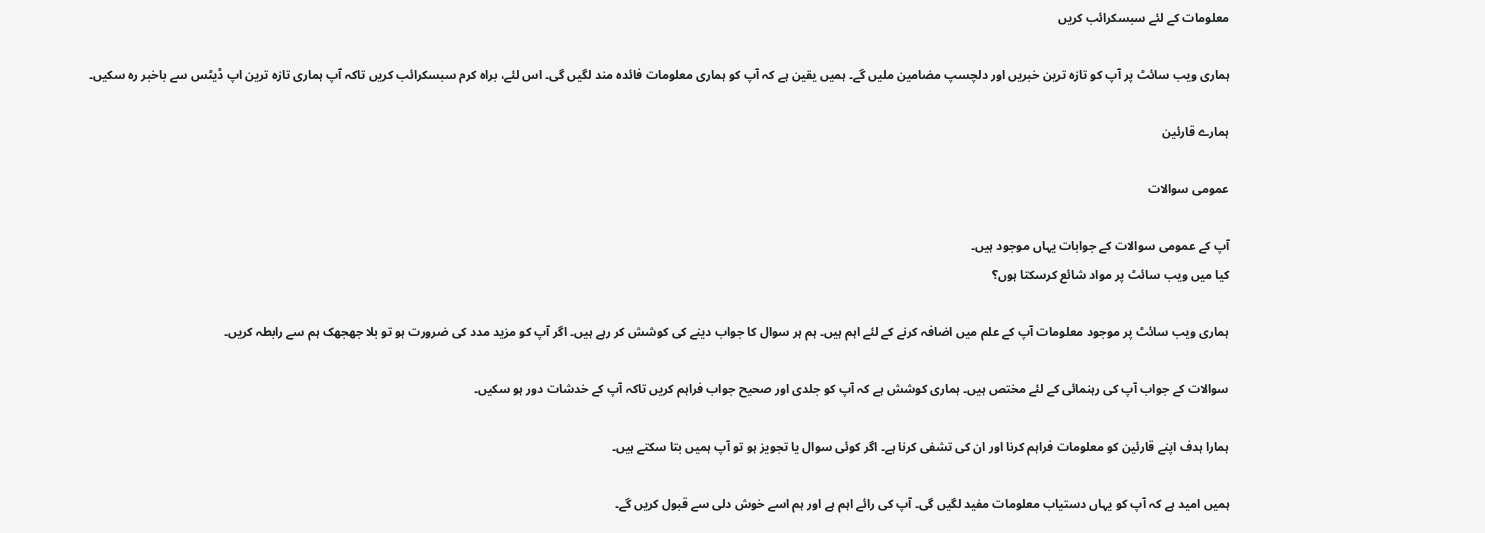معلومات کے لئے سبسکرائب کریں

ہماری ویب سائٹ پر آپ کو تازہ ترین خبریں اور دلچسپ مضامین ملیں گے۔ ہمیں یقین ہے کہ آپ کو ہماری معلومات فائدہ مند لگیں گی۔ اس لئے، براہ کرم سبسکرائب کریں تاکہ آپ ہماری تازہ ترین اپ ڈیٹس سے باخبر رہ سکیں۔

ہمارے قارئین

عمومی سوالات

آپ کے عمومی سوالات کے جوابات یہاں موجود ہیں۔
کیا میں ویب سائٹ پر مواد شائع کرسکتا ہوں؟

ہماری ویب سائٹ پر موجود معلومات آپ کے علم میں اضافہ کرنے کے لئے اہم ہیں۔ ہم ہر سوال کا جواب دینے کی کوشش کر رہے ہیں۔ اگر آپ کو مزید مدد کی ضرورت ہو تو بلا جھجھک ہم سے رابطہ کریں۔

سوالات کے جواب آپ کی رہنمائی کے لئے مختص ہیں۔ ہماری کوشش ہے کہ آپ کو جلدی اور صحیح جواب فراہم کریں تاکہ آپ کے خدشات دور ہو سکیں۔

ہمارا ہدف اپنے قارئین کو معلومات فراہم کرنا اور ان کی تشفی کرنا ہے۔ اگر کوئی سوال یا تجویز ہو تو آپ ہمیں بتا سکتے ہیں۔

ہمیں امید ہے کہ آپ کو یہاں دستیاب معلومات مفید لگیں گی۔ آپ کی رائے اہم ہے اور ہم اسے خوش دلی سے قبول کریں گے۔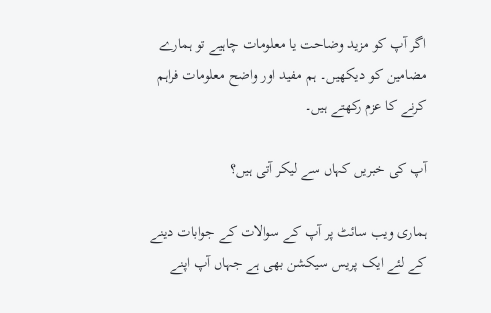اگر آپ کو مزید وضاحت یا معلومات چاہیے تو ہمارے مضامین کو دیکھیں۔ ہم مفید اور واضح معلومات فراہم کرنے کا عزم رکھتے ہیں۔

آپ کی خبریں کہاں سے لیکر آتی ہیں؟

ہماری ویب سائٹ پر آپ کے سوالات کے جوابات دینے کے لئے ایک پریس سیکشن بھی ہے جہاں آپ اپنے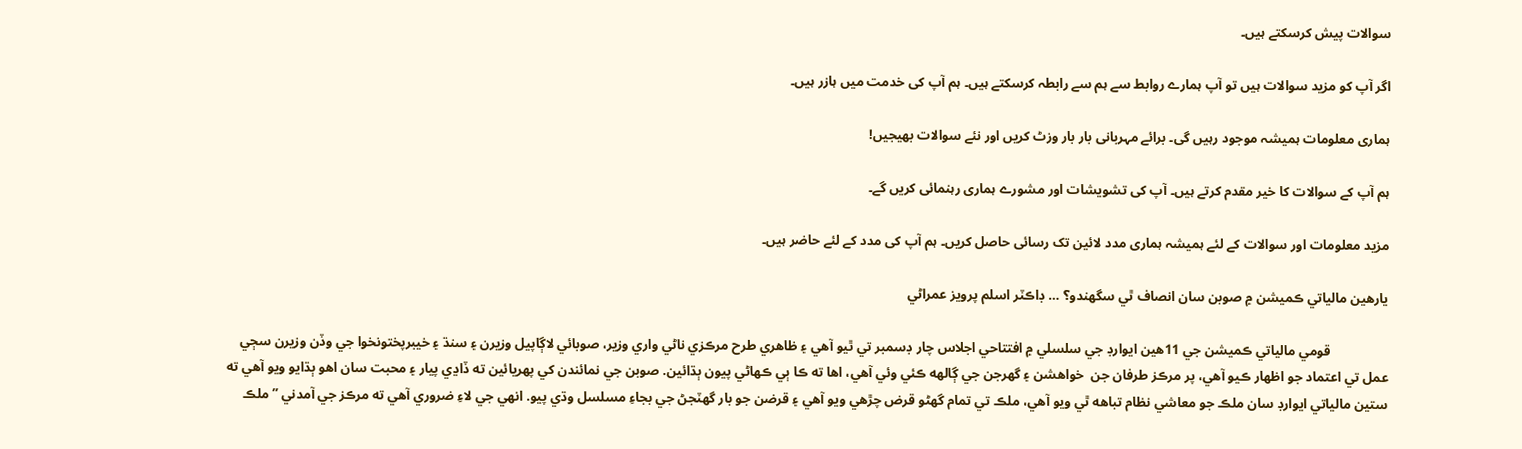سوالات پیش کرسکتے ہیں۔

اگر آپ کو مزید سوالات ہیں تو آپ ہمارے روابط سے ہم سے رابطہ کرسکتے ہیں۔ ہم آپ کی خدمت میں ہازر ہیں۔

ہماری معلومات ہمیشہ موجود رہیں گی۔ برائے مہربانی بار بار وزٹ کریں اور نئے سوالات بھیجیں!

ہم آپ کے سوالات کا خیر مقدم کرتے ہیں۔ آپ کی تشویشات اور مشورے ہماری رہنمائی کریں گے۔

مزید معلومات اور سوالات کے لئے ہمیشہ ہماری مدد لائین تک رسائی حاصل کریں۔ ہم آپ کی مدد کے لئے حاضر ہیں۔

يارھين مالياتي ڪميشن ۾ صوبن سان انصاف ٿي سگهندو؟ … ڊاڪٽر اسلم پرويز عمراڻي

                 قومي مالياتي ڪميشن جي 11ھين ايوارڊ جي سلسلي ۾ افتتاحي اجلاس چار ڊسمبر تي ٿيو آهي ۽ ظاهري طرح مرڪزي ناڻي واري وزير، صوبائي لاڳاپيل وزيرن ۽ سنڌ ۽ خيبرپختونخوا جي وڏن وزيرن سڄي عمل تي اعتماد جو اظهار ڪيو آهي، پر مرڪز طرفان جن  خواهشن ۽ گهرجن جي ڳالهه ڪئي وئي آهي، اها ته ڪا ٻي ڪهاڻي پيون ٻڌائين. صوبن جي نمائندن کي پهريائين ته ڏاڍي پيار ۽ محبت سان اهو ٻڌايو ويو آهي ته ستين مالياتي ايوارڊ سان ملڪ جو معاشي نظام تباهه ٿي ويو آهي، ملڪ تي تمام گهڻو قرض چڙهي ويو آهي ۽ قرضن جو بار گهٽجڻ جي بجاءِ مسلسل وڌي پيو. انهي جي لاءِ ضروري آهي ته مرڪز جي آمدني ”ملڪ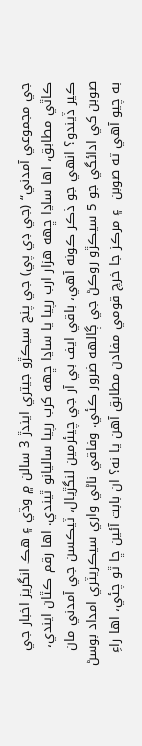جي مجموعي آمدني“ (جي ڊي پي) جي پنج سيڪڙو جيتري ايندڙ 3 سالن ۾ وڌي ۽ ھڪ انگريز اخبار جي ڪاٿي مطابق، اها ساڍا ڇهه هزار ارب رپيا يا ساڍا ڇهه کرب رپيا ساليانو ٿيندي. اها رقم ڪٿان ايندي، ڪير ڏيندو؟ انهي جو ذڪر ڪونه آهي، باقي ايف بي آر جي چيئرمين لنگڙيال، ٽيڪسن جي آمدني مان صوبن کي ادائگي جو 5 سيڪڙو روڪڻ جي ڳالهه ضرور ڪئي. وفاقي ناڻي واري سيڪريٽري امداد بوسڻ به چيو آهي ته صوبن  ۽ مرڪز جا خرچ قومي مفادن مطابق آهن يا نه؟ ان بابت آئين ڇا ٿو چئي، اها راءِ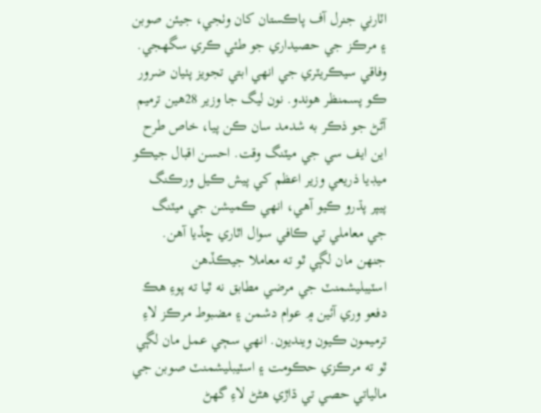اٽارني جنرل آف پاڪستان کان وٺجي، جيئن صوبن ۽ مرڪز جي حصيداري جو طئي ڪري سگهجي. وفاقي سيڪريٽري جي انهي ابتي تجويز پٺيان ضرور ڪو پسمنظر هوندو. نون ليگ جا وزير 28ھين ترميم آڻڻ جو ذڪر به شدمد سان ڪن پيا، خاص طرح اين ايف سي جي ميٽنگ وقت. احسن اقبال جيڪو ميڊيا ذريعي وزير اعظم کي پيش ڪيل ورڪنگ پيپر پڌرو ڪيو آهي، انهي ڪميشن جي ميٽنگ جي معاملي تي ڪافي سوال اٿاري ڇڏيا آهن. جنهن مان لڳي ٿو ته معاملا جيڪڏهن اسٽيبليشمنٽ جي مرضي مطابق نه ٿيا ته پوءِ هڪ دفعو وري آئين ۾ عوام دشمن ۽ مضبوط مرڪز لاءِ ترميمون ڪيون وينديون. انهي سڄي عمل مان لڳي ٿو ته مرڪزي حڪومت ۽ اسٽيبليشمنٽ صوبن جي مالياتي حصي تي ڌاڙي هڻڻ لاءِ گهڻ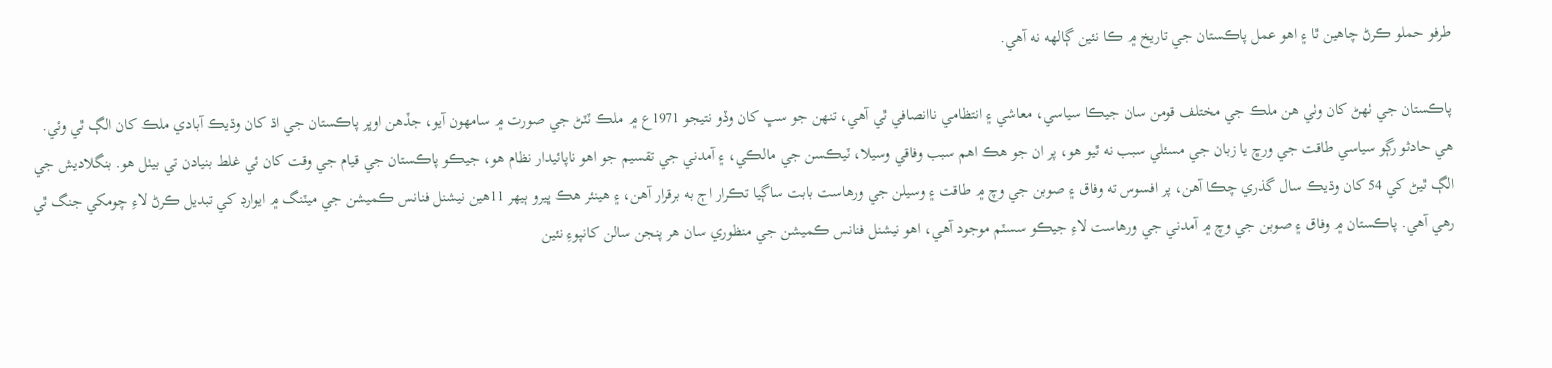طرفو حملو ڪرڻ چاهين ٿا ۽ اهو عمل پاڪستان جي تاريخ ۾ ڪا نئين ڳالهه نه آهي.

پاڪستان جي ٺهڻ کان وٺي هن ملڪ جي مختلف قومن سان جيڪا سياسي، معاشي ۽ انتظامي ناانصافي ٿي آهي، تنهن جو سڀ کان وڏو نتيجو 1971ع ۾ ملڪ ٽٽڻ جي صورت ۾ سامھون آيو، جڏهن اوڀر پاڪستان جي اڌ کان وڌيڪ آبادي ملڪ کان الڳ ٿي وئي. هي حادثو رڳو سياسي طاقت جي ورڇ يا زبان جي مسئلي سبب نه ٿيو هو، پر ان جو هڪ اهم سبب وفاقي وسيلا، ٽيڪسن جي مالڪي، ۽ آمدني جي تقسيم جو اهو ناپائيدار نظام هو، جيڪو پاڪستان جي قيام جي وقت کان ئي غلط بنيادن تي بيٺل هو. بنگلاديش جي الڳ ٿيڻ کي 54 کان وڌيڪ سال گذري چڪا آهن، پر افسوس ته وفاق ۽ صوبن جي وچ ۾ طاقت ۽ وسيلن جي ورهاست بابت ساڳيا تڪرار اڄ به برقرار آهن، ۽ هينئر هڪ ڀيرو ٻيهر 11ھين نيشنل فنانس ڪميشن جي ميٽنگ ۾ ايوارڊ کي تبديل ڪرڻ لاءِ چومکي جنگ ٿي رهي آهي. پاڪستان ۾ وفاق ۽ صوبن جي وچ ۾ آمدني جي ورهاست لاءِ جيڪو سسٽم موجود آهي، اهو نيشنل فنانس ڪميشن جي منظوري سان هر پنجن سالن کانپوءِ نئين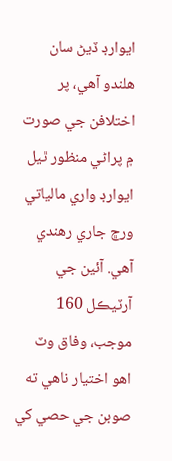ايوارڊ ڏيڻ سان هلندو آهي، پر اختلافن جي صورت ۾ پراڻي منظور ٿيل ايوارڊ واري مالياتي ورڇ جاري رهندي آهي. آئين جي آرٽيڪل 160 موجب، وفاق وٽ اهو اختيار ناهي ته صوبن جي حصي کي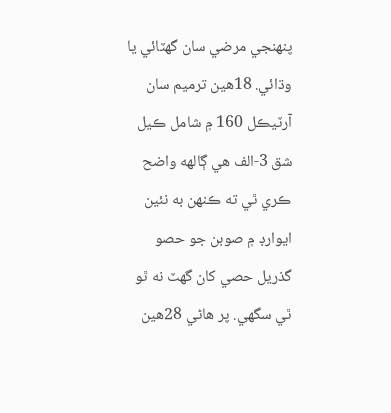پنهنجي مرضي سان گهٽائي يا وڌائي. 18هين ترميم سان آرٽيڪل 160 ۾ شامل ڪيل شق 3-الف هي ڳالهه واضح ڪري ٿي ته ڪنهن به نئين ايوارڊ ۾ صوبن جو حصو گذريل حصي کان گهٽ نه ٿو ٿي سگهي. پر هاڻي 28هين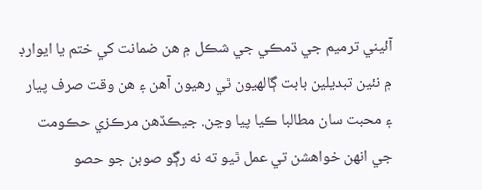آئيني ترميم جي ڌمڪي جي شڪل ۾ هن ضمانت کي ختم يا ايوارڊ ۾ نئين تبديلين بابت ڳالهيون ٿي رهيون آهن ۽ هن وقت صرف پيار ۽ محبت سان مطالبا ڪيا پيا وڃن. جيڪڏهن مرڪزي حڪومت جي انهن خواهشن تي عمل ٿيو ته نه رڳو صوبن جو حصو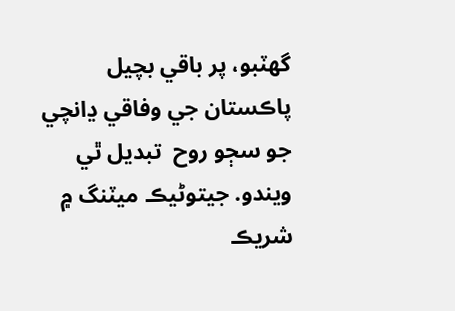گهٽبو، پر باقي بچيل پاڪستان جي وفاقي ڍانچي جو سڄو روح  تبديل ٿي ويندو. جيتوڻيڪ ميٽنگ ۾ شريڪ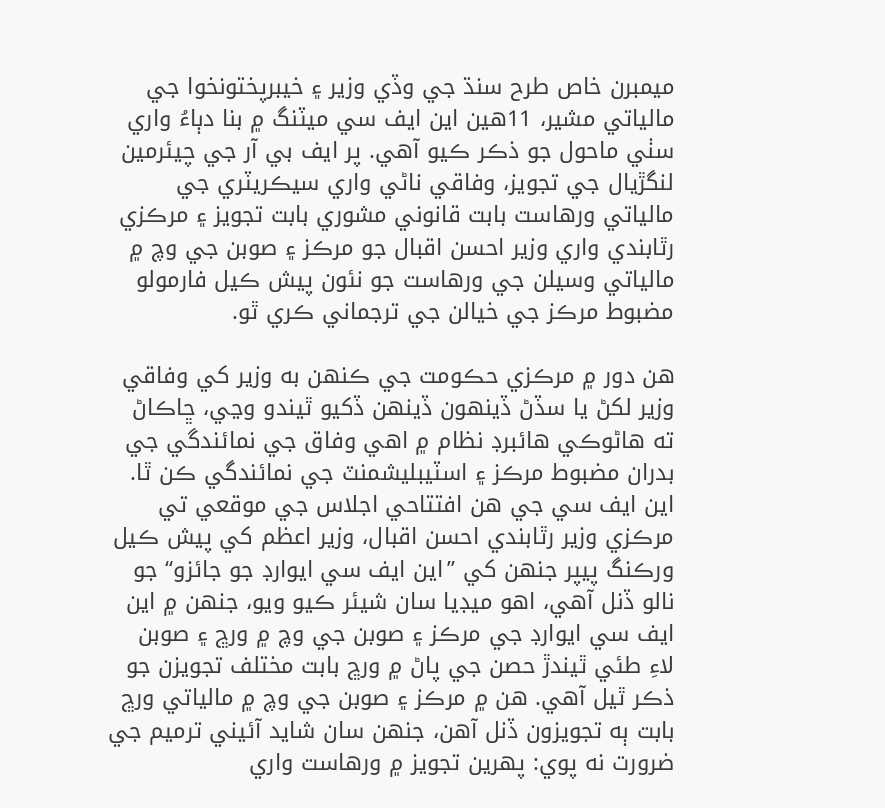ميمبرن خاص طرح سنڌ جي وڏي وزير ۽ خيبرپختونخوا جي مالياتي مشير، 11ھين اين ايف سي ميٽنگ ۾ بنا دٻاءُ واري سٺي ماحول جو ذڪر ڪيو آهي. پر ايف بي آر جي چيئرمين لنگڙيال جي تجويز، وفاقي ناڻي واري سيڪريٽري جي مالياتي ورهاست بابت قانوني مشوري بابت تجويز ۽ مرڪزي رٿابندي واري وزير احسن اقبال جو مرڪز ۽ صوبن جي وچ ۾ مالياتي وسيلن جي ورهاست جو نئون پيش ڪيل فارمولو مضبوط مرڪز جي خيالن جي ترجماني ڪري ٿو.

هن دور ۾ مرڪزي حڪومت جي ڪنهن به وزير کي وفاقي وزير لکڻ يا سڏڻ ڏينهون ڏينهن ڏکيو ٿيندو وڃي، ڇاڪاڻ ته هاڻوڪي هائبرڊ نظام ۾ اهي وفاق جي نمائندگي جي بدران مضبوط مرڪز ۽ اسٽيبليشمنٽ جي نمائندگي ڪن ٿا. اين ايف سي جي هن افتتاحي اجلاس جي موقعي تي مرڪزي وزير رٿابندي احسن اقبال، وزير اعظم کي پيش ڪيل ورڪنگ پيپر جنهن کي ”اين ايف سي ايوارڊ جو جائزو“ جو نالو ڏنل آهي، اهو ميڊيا سان شيئر ڪيو ويو، جنهن ۾ اين ايف سي ايوارڊ جي مرڪز ۽ صوبن جي وچ ۾ ورڇ ۽ صوبن لاءِ طئي ٿيندڙ حصن جي پاڻ ۾ ورڇ بابت مختلف تجويزن جو ذڪر ٿيل آهي. هن ۾ مرڪز ۽ صوبن جي وچ ۾ مالياتي ورڇ بابت ٻه تجويزون ڏنل آهن، جنهن سان شايد آئيني ترميم جي ضرورت نه پوي: پهرين تجويز ۾ ورهاست واري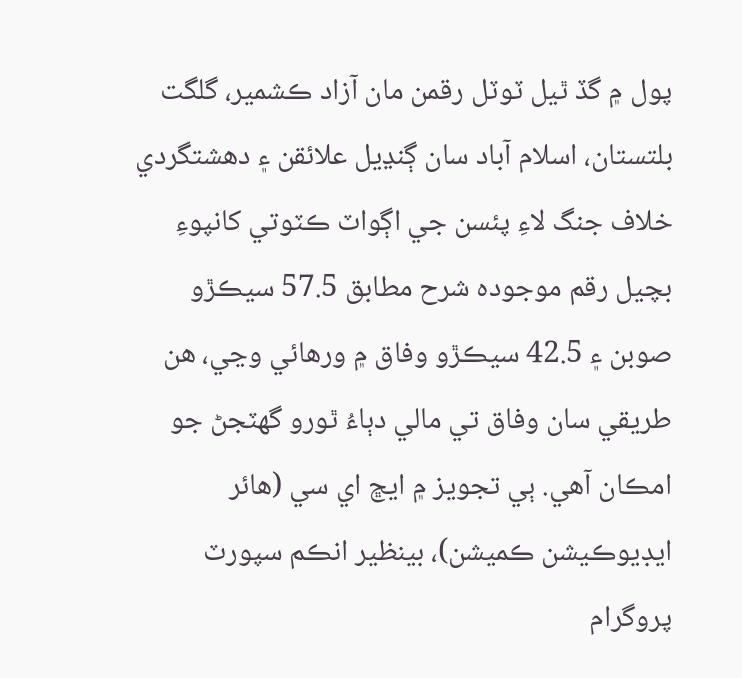پول ۾ گڏ ٿيل ٽوٽل رقمن مان آزاد ڪشمير، گلگت بلتستان، اسلام آباد سان ڳنڍيل علائقن ۽ دهشتگردي خلاف جنگ لاءِ پئسن جي اڳواٽ ڪٽوتي کانپوءِ بچيل رقم موجوده شرح مطابق 57.5 سيڪڙو صوبن ۽ 42.5 سيڪڙو وفاق ۾ ورهائي وڃي، هن طريقي سان وفاق تي مالي دٻاءُ ٿورو گهٽجڻ جو امڪان آهي. ٻي تجويز ۾ ايڇ اي سي (هائر ايڊيوڪيشن ڪميشن)، بينظير انڪم سپورٽ پروگرام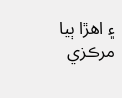۽ اهڙا ٻيا مرڪزي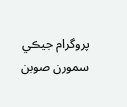پروگرام جيڪي سمورن صوبن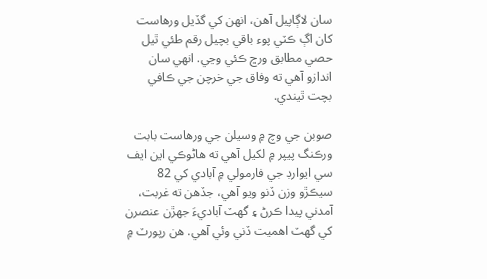سان لاڳاپيل آهن، انهن کي گڏيل ورهاست کان اڳ ڪٽي پوء باقي بچيل رقم طئي ٿيل حصي مطابق ورڇ ڪئي وڃي. انهي سان اندازو آهي ته وفاق جي خرچن جي ڪافي بچت ٿيندي.

صوبن جي وچ ۾ وسيلن جي ورهاست بابت ورڪنگ پيپر ۾ لکيل آهي ته هاڻوڪي اين ايف سي ايوارڊ جي فارمولي ۾ آبادي کي 82 سيڪڙو وزن ڏنو ويو آهي، جڏهن ته غربت، آمدني پيدا ڪرڻ ۽ گهٽ آباديءَ جهڙن عنصرن کي گهٽ اهميت ڏني وئي آهي. هن رپورٽ ۾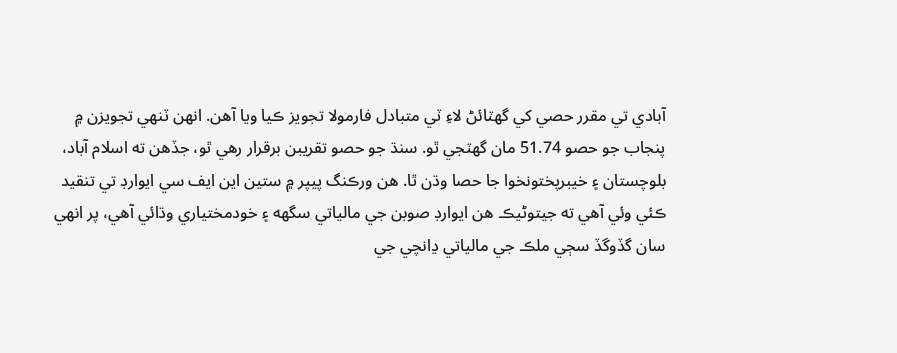آبادي تي مقرر حصي کي گهٽائڻ لاءِ ٽي متبادل فارمولا تجويز ڪيا ويا آهن. انهن ٽنهي تجويزن ۾ پنجاب جو حصو 51.74 مان گهٽجي ٿو. سنڌ جو حصو تقريبن برقرار رهي ٿو، جڏهن ته اسلام آباد، بلوچستان ۽ خيبرپختونخوا جا حصا وڌن ٿا. هن ورڪنگ پيپر ۾ ستين اين ايف سي ايوارڊ تي تنقيد ڪئي وئي آهي ته جيتوڻيڪ هن ايوارڊ صوبن جي مالياتي سگهه ۽ خودمختياري وڌائي آهي، پر انهي سان گڏوگڏ سڄي ملڪ جي مالياتي ڍانچي جي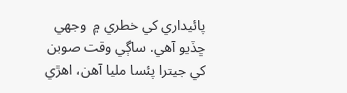پائيداري کي خطري ۾  وجهي ڇڏيو آهي. ساڳي وقت صوبن کي جيترا پئسا مليا آهن، اهڙي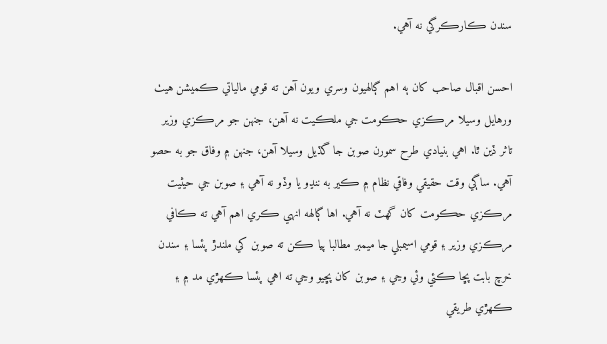سندن ڪارڪرگي نه آهي.

احسن اقبال صاحب کان ٻه اهم ڳالهيون وسري ويون آهن ته قومي مالياتي ڪميشن هيٺ ورهايل وسيلا مرڪزي حڪومت جي ملڪيت نه آهن، جنهن جو مرڪزي وزير تاثر ڏين ٿا. اهي بنيادي طرح سمورن صوبن جا گڏيل وسيلا آهن، جنهن ۾ وفاق جو به حصو آهي. ساڳي وقت حقيقي وفاقي نظام ۾ ڪير به ننڍو يا وڏو نه آهي ۽ صوبن جي حيثيت مرڪزي حڪومت کان گهٽ نه آهي. اها ڳالهه انهي ڪري اهم آهي ته ڪافي مرڪزي وزير ۽ قومي اسيمبلي جا ميمبر مطالبا پيا ڪن ته صوبن کي ملندڙ پئسا ۽ سندن خرچ بابت پڇا ڪئي وئي وڃي ۽ صوبن کان پڇيو وڃي ته اهي پئسا ڪهڙي مد ۾ ۽ ڪهڙي طريقي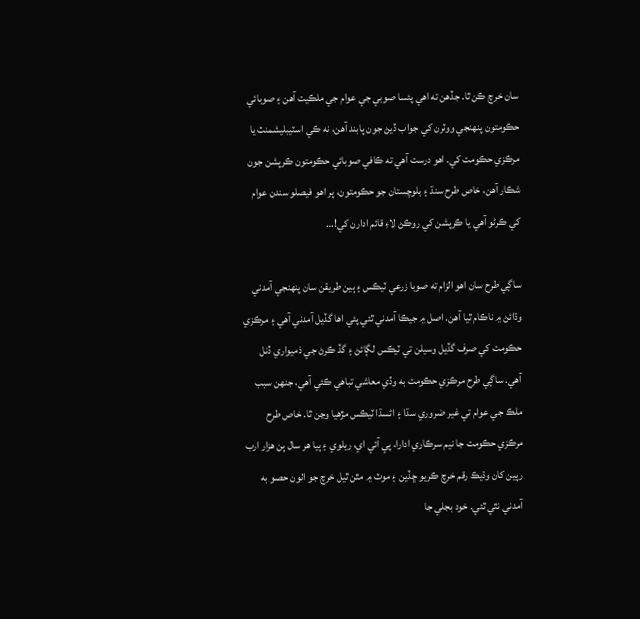سان خرچ ڪن ٿا. جڏهن ته اهي پئسا صوبي جي عوام جي ملڪيت آهن ۽ صوبائي حڪومتون پنهنجي ووٽرن کي جواب ڏيڻ جون پابند آهن، نه ڪي اسٽيبليشمنٽ يا مرڪزي حڪومت کي. اهو درست آهي ته ڪافي صوبائي حڪومتون ڪرپشن جون شڪار آهن، خاص طرح سنڌ ۽ بلوچستان جو حڪومتون، پر اهو فيصلو سندن عوام کي ڪرڻو آهي يا ڪرپشن کي روڪڻ لاءِ قائم ادارن کي!…

ساڳي طرح سان اهو الزام ته صوبا زرعي ٽيڪس ۽ ٻين طريقن سان پنهنجي آمدني وڌائڻ ۾ ناڪام ٿيا آهن. اصل ۾ جيڪا آمدني ٿئي پئي اها گڏيل آمدني آهي ۽ مرڪزي حڪومت کي صرف گڏيل وسيلن تي ٽيڪس لڳائڻ ۽ گڏ ڪرڻ جي ذميواري ڏنل آهي. ساڳي طرح مرڪزي حڪومت به وڏي معاشي تباهي ڪئي آهي، جنهن سبب ملڪ جي عوام تي غير ضروري سڌا ۽ اڻسڌا ٽيڪس مڙهيا وڃن ٿا. خاص طرح مرڪزي حڪومت جا نيم سرڪاري ادارا، پي آئي اي، ريلوي ۽ ٻيا هر سال ٻن هزار ارب رپين کان وڌيڪ رقم خرچ ڪريو ڇڏين ۽ موٽ ۾ مٿن ٿيل خرچ جو اٺون حصو به آمدني نٿي ٿئي. خود بجلي جا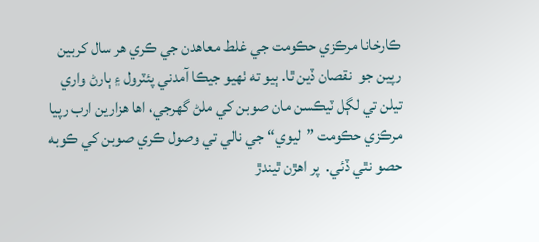ڪارخانا مرڪزي حڪومت جي غلط معاهدن جي ڪري هر سال کربين رپين جو  نقصان ڏين ٿا. ٻيو ته ٺهيو جيڪا آمدني پئٽرول ۽ ٻارڻ واري تيلن تي لڳل ٽيڪسن مان صوبن کي ملڻ گهرجي، اها هزارين ارب رپيا مرڪزي حڪومت ”ليوي“ جي نالي تي وصول ڪري صوبن کي ڪوبه حصو نٿي ڏئي.  پر اهڙن ٿيندڙ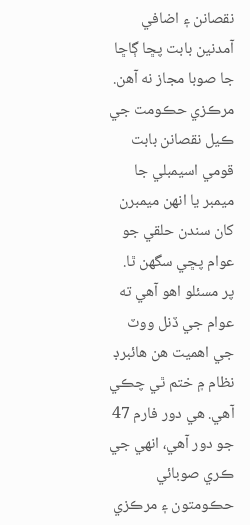نقصانن ۽ اضافي آمدنين بابت پڇا ڳاڇا جا صوبا مجاز نه آهن. مرڪزي حڪومت جي ڪيل نقصانن بابت قومي اسيمبلي جا ميمبر يا انهن ميمبرن کان سندن حلقي جو عوام پڇي سگهن ٿا. پر مسئلو اهو آهي ته عوام جي ڏنل ووٽ جي اهميت هن هائبرڊ نظام ۾ ختم ٿي چڪي آهي. هي دور فارم 47 جو دور آهي، انهي جي ڪري صوبائي حڪومتون ۽ مرڪزي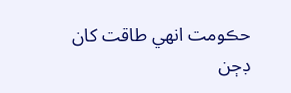حڪومت انهي طاقت کان ڊڄن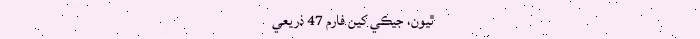ٿيون، جيڪي کين فارم 47 ذريعي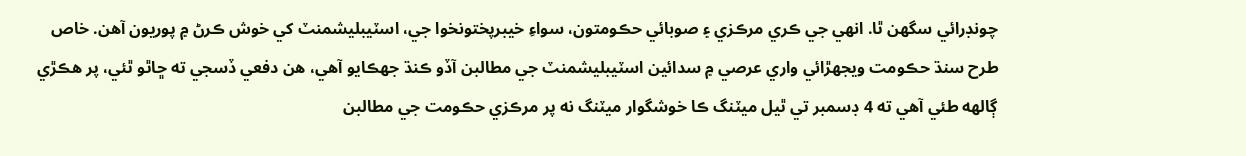چونڊرائي سگهن ٿا. انهي جي ڪري مرڪزي ۽ صوبائي حڪومتون، سواءِ خيبرپختونخوا جي، اسٽيبليشمنٽ کي خوش ڪرڻ ۾ پوريون آهن. خاص طرح سنڌ حڪومت ويجهڙائي واري عرصي ۾ سدائين اسٽيبليشمنٽ جي مطالبن آڏو ڪنڌ جهڪايو آهي، هن دفعي ڏسجي ته ڇاٿو ٿئي، پر هڪڙي ڳالهه طئي آهي ته 4 ڊسمبر تي ٿيل ميٽنگ ڪا خوشگوار ميٽنگ نه پر مرڪزي حڪومت جي مطالبن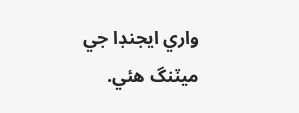واري ايجنڊا جي ميٽنگ هئي.